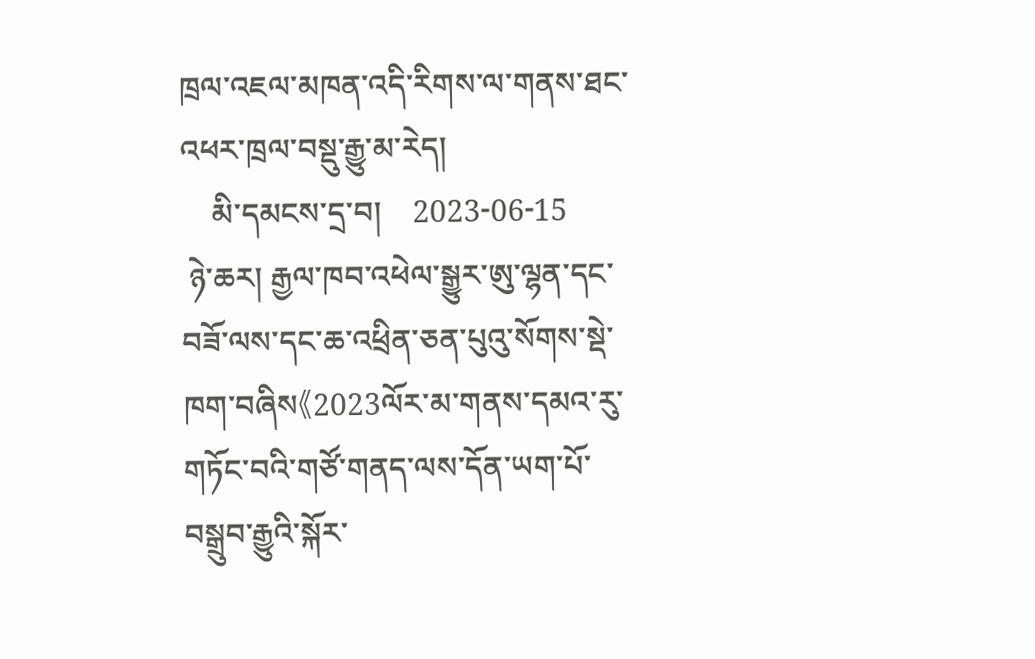ཁྲལ་འཇལ་མཁན་འདི་རིགས་ལ་གནས་ཐང་འཕར་ཁྲལ་བསྡུ་རྒྱུ་མ་རེད།
    མི་དམངས་དྲ་བ།    2023-06-15
 ཉེ་ཆར། རྒྱལ་ཁབ་འཕེལ་སྒྱུར་ཨུ་ལྷན་དང་བཟོ་ལས་དང་ཆ་འཕྲིན་ཅན་པུའུ་སོགས་སྡེ་ཁག་བཞིས《2023ལོར་མ་གནས་དམའ་རུ་གཏོང་བའི་གཙོ་གནད་ལས་དོན་ཡག་པོ་བསྒྲུབ་རྒྱུའི་སྐོར་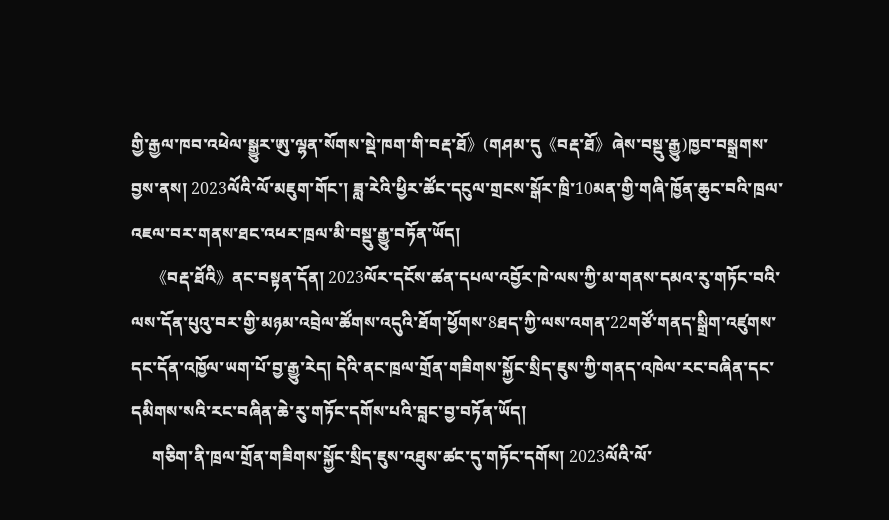གྱི་རྒྱལ་ཁབ་འཕེལ་སྒྱུར་ཨུ་ལྷན་སོགས་སྡེ་ཁག་གི་བརྡ་ཐོ》(གཤམ་དུ《བརྡ་ཐོ》ཞེས་བསྡུ་རྒྱུ)ཁྱབ་བསྒྲགས་བྱས་ནས། 2023ལོའི་ལོ་མཇུག་གོང་། ཟླ་རེའི་ཕྱིར་ཚོང་དངུལ་གྲངས་སྒོར་ཁྲི་10མན་གྱི་གཞི་ཁྱོན་ཆུང་བའི་ཁྲལ་འཇལ་བར་གནས་ཐང་འཕར་ཁྲལ་མི་བསྡུ་རྒྱུ་བཏོན་ཡོད།
     《བརྡ་ཐོའི》ནང་བསྟན་དོན། 2023ལོར་དངོས་ཚན་དཔལ་འབྱོར་ཁེ་ལས་ཀྱི་མ་གནས་དམའ་རུ་གཏོང་བའི་ལས་དོན་པུའུ་བར་གྱི་མཉམ་འབྲེལ་ཚོགས་འདུའི་ཐོག་ཕྱོགས་8ཐད་ཀྱི་ལས་འགན་22གཙོ་གནད་སྒྲིག་འཛུགས་དང་དོན་འཁྱོལ་ཡག་པོ་བྱ་རྒྱུ་རེད། དེའི་ནང་ཁྲལ་གྲོན་གཟིགས་སྐྱོང་སྲིད་ཇུས་ཀྱི་གནད་འཁེལ་རང་བཞིན་དང་དམིགས་སའི་རང་བཞིན་ཆེ་རུ་གཏོང་དགོས་པའི་བླང་བྱ་བཏོན་ཡོད།
     གཅིག་ནི་ཁྲལ་གྲོན་གཟིགས་སྐྱོང་སྲིད་ཇུས་འཐུས་ཚང་དུ་གཏོང་དགོས། 2023ལོའི་ལོ་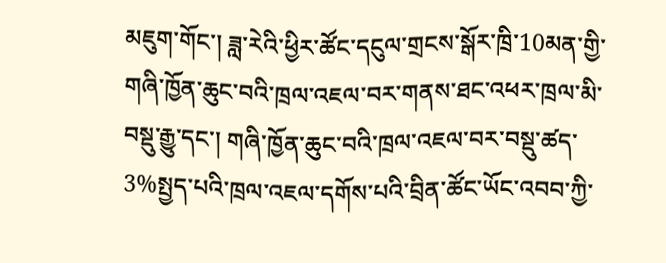མཇུག་གོང་། ཟླ་རེའི་ཕྱིར་ཚོང་དངུལ་གྲངས་སྒོར་ཁྲི་10མན་གྱི་གཞི་ཁྱོན་ཆུང་བའི་ཁྲལ་འཇལ་བར་གནས་ཐང་འཕར་ཁྲལ་མི་བསྡུ་རྒྱུ་དང་། གཞི་ཁྱོན་ཆུང་བའི་ཁྲལ་འཇལ་བར་བསྡུ་ཚད་3%སྤྱད་པའི་ཁྲལ་འཇལ་དགོས་པའི་བྲིན་ཚོང་ཡོང་འབབ་ཀྱི་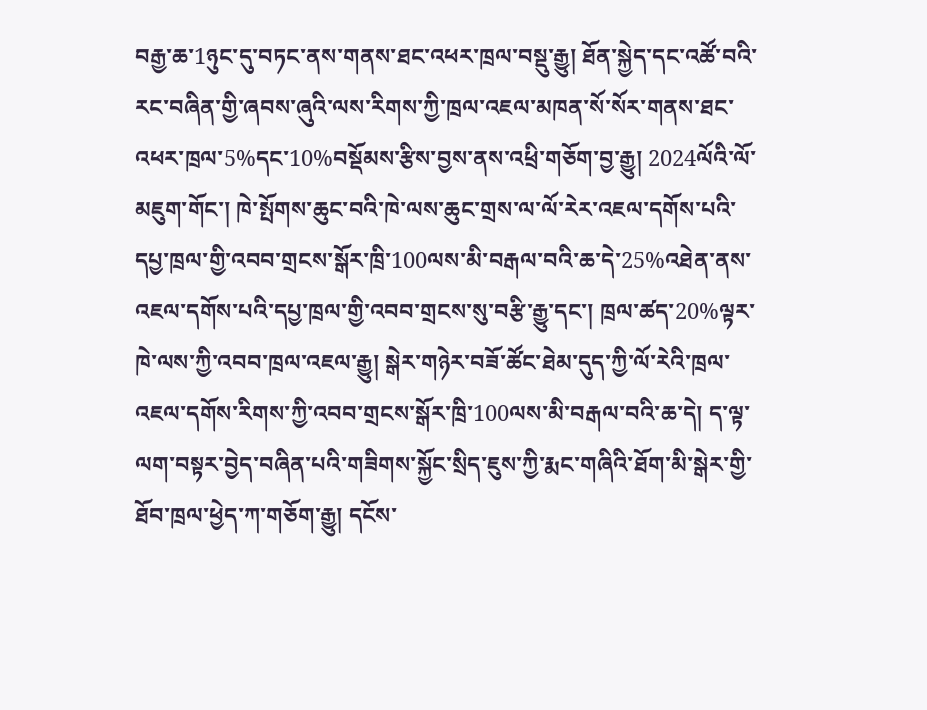བརྒྱ་ཆ་1ཉུང་དུ་བཏང་ནས་གནས་ཐང་འཕར་ཁྲལ་བསྡུ་རྒྱུ། ཐོན་སྐྱེད་དང་འཚོ་བའི་རང་བཞིན་གྱི་ཞབས་ཞུའི་ལས་རིགས་ཀྱི་ཁྲལ་འཇལ་མཁན་སོ་སོར་གནས་ཐང་འཕར་ཁྲལ་5%དང་10%བསྡོམས་རྩིས་བྱས་ནས་འཕྲི་གཅོག་བྱ་རྒྱུ། 2024ལོའི་ལོ་མཇུག་གོང་། ཁེ་སྤོགས་ཆུང་བའི་ཁེ་ལས་ཆུང་གྲས་ལ་ལོ་རེར་འཇལ་དགོས་པའི་དཔྱ་ཁྲལ་གྱི་འབབ་གྲངས་སྒོར་ཁྲི་100ལས་མི་བརྒལ་བའི་ཆ་དེ་25%འཐེན་ནས་འཇལ་དགོས་པའི་དཔྱ་ཁྲལ་གྱི་འབབ་གྲངས་སུ་བརྩི་རྒྱུ་དང་། ཁྲལ་ཚད་20%ལྟར་ཁེ་ལས་ཀྱི་འབབ་ཁྲལ་འཇལ་རྒྱུ། སྒེར་གཉེར་བཟོ་ཚོང་ཐེམ་དུད་ཀྱི་ལོ་རེའི་ཁྲལ་འཇལ་དགོས་རིགས་ཀྱི་འབབ་གྲངས་སྒོར་ཁྲི་100ལས་མི་བརྒལ་བའི་ཆ་དེ། ད་ལྟ་ལག་བསྟར་བྱེད་བཞིན་པའི་གཟིགས་སྐྱོང་སྲིད་ཇུས་ཀྱི་རྨང་གཞིའི་ཐོག་མི་སྒེར་གྱི་ཐོབ་ཁྲལ་ཕྱེད་ཀ་གཅོག་རྒྱུ། དངོས་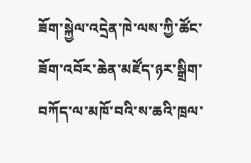ཟོག་སྐྱེལ་འདྲེན་ཁེ་ལས་ཀྱི་ཚོང་ཟོག་འབོར་ཆེན་མཛོད་ཉར་སྒྲིག་བཀོད་ལ་མཁོ་བའི་ས་ཆའི་ཁྲལ་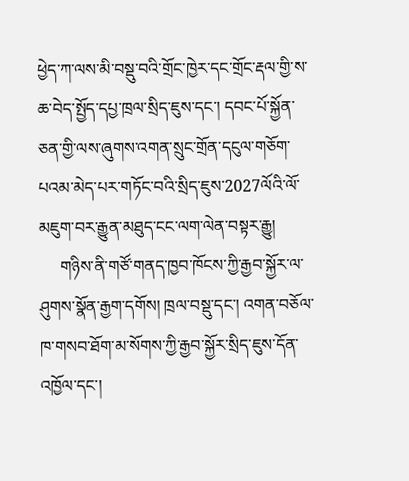ཕྱེད་ཀ་ལས་མི་བསྡུ་བའི་གྲོང་ཁྱེར་དང་གྲོང་རྡལ་གྱི་ས་ཆ་བེད་སྤྱོད་དཔྱ་ཁྲལ་སྲིད་ཇུས་དང་། དབང་པོ་སྐྱོན་ཅན་གྱི་ལས་ཞུགས་འགན་སྲུང་གྲོན་དངུལ་གཅོག་པའམ་མེད་པར་གཏོང་བའི་སྲིད་ཇུས་2027ལོའི་ལོ་མཇུག་བར་རྒྱུན་མཐུད་ངང་ལག་ལེན་བསྟར་རྒྱུ།
     གཉིས་ནི་གཙོ་གནད་ཁྱབ་ཁོངས་ཀྱི་རྒྱབ་སྐྱོར་ལ་ཤུགས་སྣོན་རྒྱག་དགོས། ཁྲལ་བསྡུ་དང་། འགན་བཅོལ་ཁ་གསབ་ཐོག་མ་སོགས་ཀྱི་རྒྱབ་སྐྱོར་སྲིད་ཇུས་དོན་འཁྱོལ་དང་།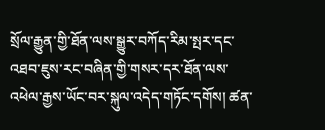སྲོལ་རྒྱུན་གྱི་ཐོན་ལས་སྒྱུར་བཀོད་རིམ་སྤར་དང་འཐབ་ཇུས་རང་བཞིན་གྱི་གསར་དར་ཐོན་ལས་འཕེལ་རྒྱས་ཡོང་བར་སྐུལ་འདེད་གཏོང་དགོས། ཚན་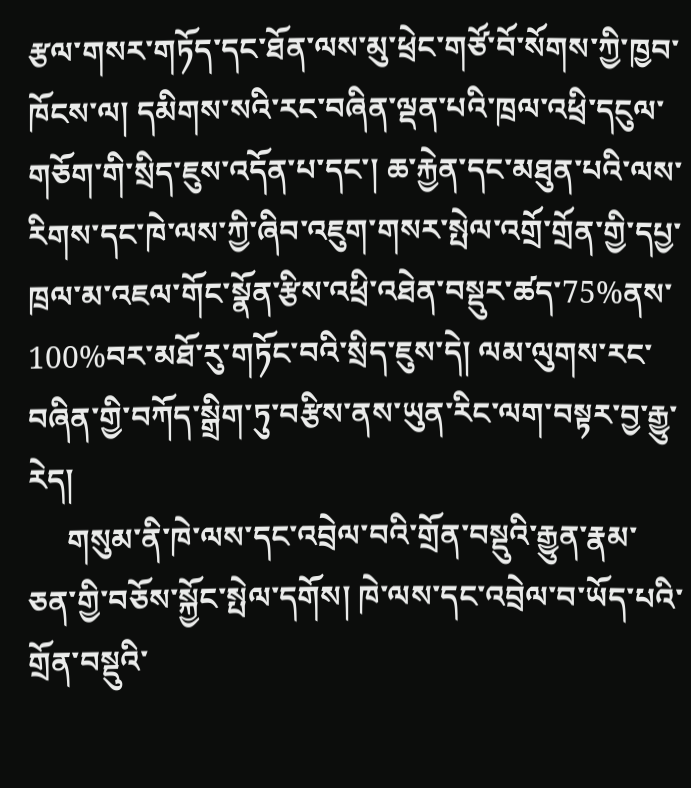རྩལ་གསར་གཏོད་དང་ཐོན་ལས་མུ་ཕྲེང་གཙོ་བོ་སོགས་ཀྱི་ཁྱབ་ཁོངས་ལ། དམིགས་སའི་རང་བཞིན་ལྡན་པའི་ཁྲལ་འཕྲི་དངུལ་གཅོག་གི་སྲིད་ཇུས་འདོན་པ་དང་། ཆ་རྐྱེན་དང་མཐུན་པའི་ལས་རིགས་དང་ཁེ་ལས་ཀྱི་ཞིབ་འཇུག་གསར་སྤེལ་འགྲོ་གྲོན་གྱི་དཔྱ་ཁྲལ་མ་འཇལ་གོང་སྣོན་རྩིས་འཕྲི་འཐེན་བསྡུར་ཚད་75%ནས་100%བར་མཐོ་རུ་གཏོང་བའི་སྲིད་ཇུས་དེ། ལམ་ལུགས་རང་བཞིན་གྱི་བཀོད་སྒྲིག་ཏུ་བརྩིས་ནས་ཡུན་རིང་ལག་བསྟར་བྱ་རྒྱུ་རེད།
     གསུམ་ནི་ཁེ་ལས་དང་འབྲེལ་བའི་གྲོན་བསྡུའི་རྒྱུན་རྣམ་ཅན་གྱི་བཅོས་སྐྱོང་སྤེལ་དགོས། ཁེ་ལས་དང་འབྲེལ་བ་ཡོད་པའི་གྲོན་བསྡུའི་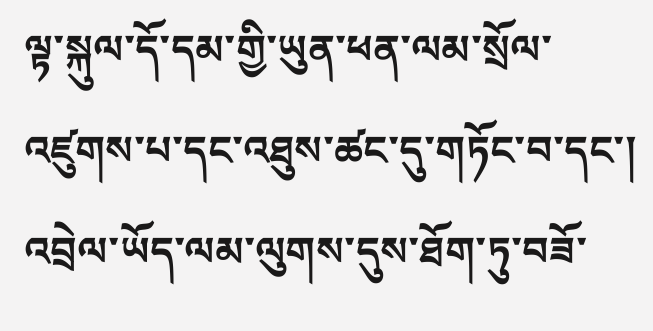ལྟ་སྐུལ་དོ་དམ་གྱི་ཡུན་ཕན་ལམ་སྲོལ་འཛུགས་པ་དང་འཐུས་ཚང་དུ་གཏོང་བ་དང་། འབྲེལ་ཡོད་ལམ་ལུགས་དུས་ཐོག་ཏུ་བཟོ་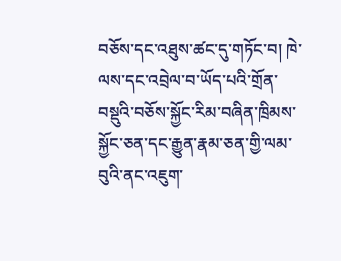བཅོས་དང་འཐུས་ཚང་དུ་གཏོང་བ། ཁེ་ལས་དང་འབྲེལ་བ་ཡོད་པའི་གྲོན་བསྡུའི་བཅོས་སྐྱོང་རིམ་བཞིན་ཁྲིམས་སྐྱོང་ཅན་དང་རྒྱུན་རྣམ་ཅན་གྱི་ལམ་བུའི་ནང་འཇུག་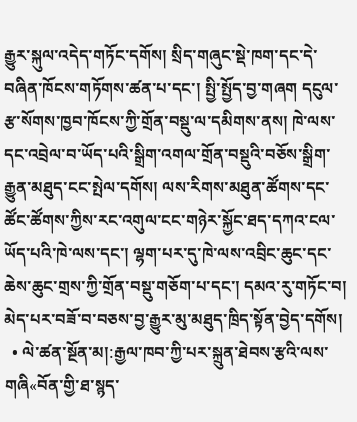རྒྱུར་སྐུལ་འདེད་གཏོང་དགོས། སྲིད་གཞུང་སྡེ་ཁག་དང་དེ་བཞིན་ཁོངས་གཏོགས་ཚན་པ་དང་། སྤྱི་སྤྱོད་བྱ་གཞག དངུལ་རྩ་སོགས་ཁྱབ་ཁོངས་ཀྱི་གྲོན་བསྡུ་ལ་དམིགས་ནས། ཁེ་ལས་དང་འབྲེལ་བ་ཡོད་པའི་སྒྲིག་འགལ་གྲོན་བསྡུའི་བཅོས་སྒྲིག་རྒྱུན་མཐུད་ངང་སྤེལ་དགོས། ལས་རིགས་མཐུན་ཚོགས་དང་ཚོང་ཚོགས་ཀྱིས་རང་འགུལ་ངང་གཉེར་སྐྱོང་ཐད་དཀའ་ངལ་ཡོད་པའི་ཁེ་ལས་དང་། ལྷག་པར་དུ་ཁེ་ལས་འབྲིང་ཆུང་དང་ཆེས་ཆུང་གྲས་ཀྱི་གྲོན་བསྡུ་གཅོག་པ་དང་། དམའ་རུ་གཏོང་བ། མེད་པར་བཟོ་བ་བཅས་བྱ་རྒྱུར་མུ་མཐུད་ཁྲིད་སྟོན་བྱེད་དགོས།
  • ལེ་ཚན་སྔོན་མ།:རྒྱལ་ཁབ་ཀྱི་པར་སྐྲུན་ཐེབས་རྩའི་ལས་གཞི«བོན་གྱི་ཐ་སྙད་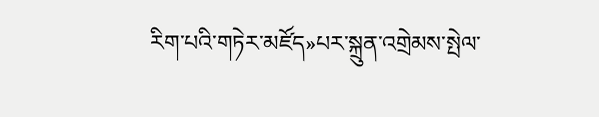རིག་པའི་གཏེར་མཛོད»པར་སྐྲུན་འགྲེམས་སྤེལ་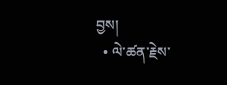བྱས།
  • ལེ་ཚན་རྗེས་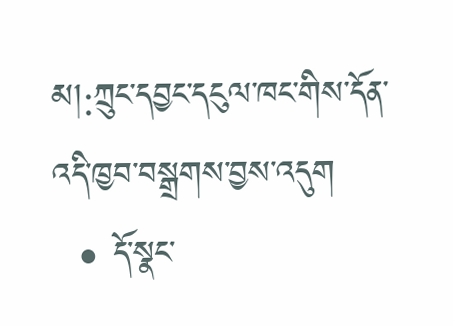མ།:ཀྲུང་དབྱང་དངུལ་ཁང་གིས་དོན་འདི་ཁྱབ་བསྒྲགས་བྱས་འདུག
  • དོ་སྣང་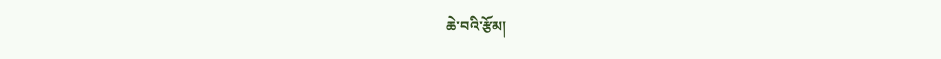ཆེ་བའི་རྩོམ།